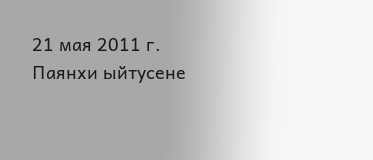21 мая 2011 г.
Паянхи ыйтусене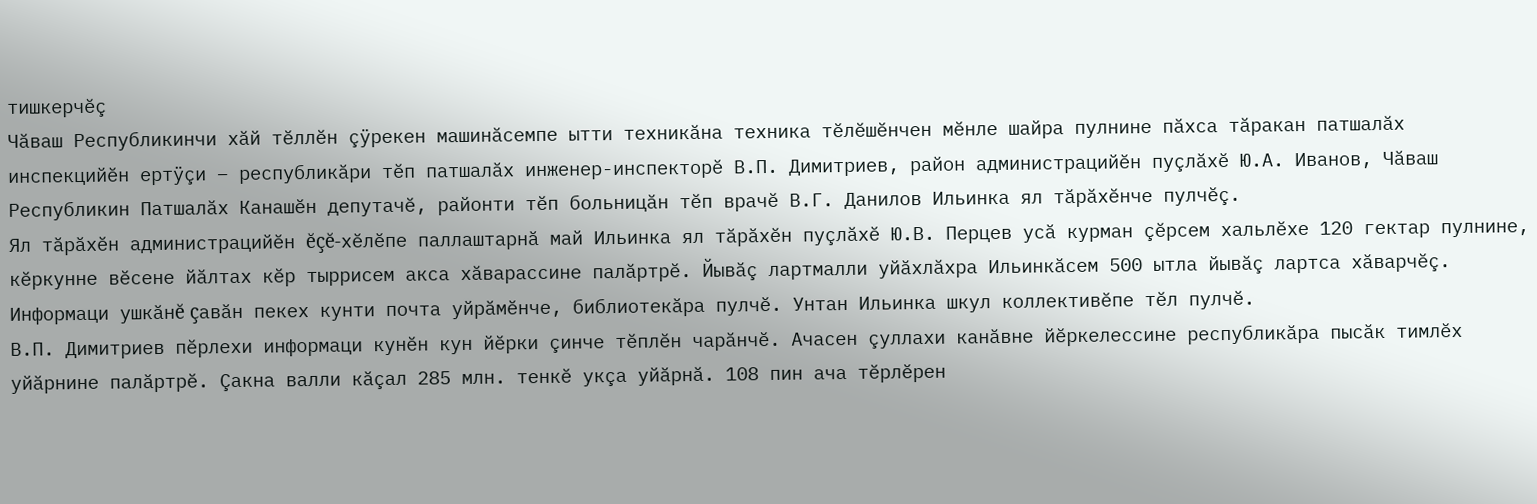тишкерчĕç
Чăваш Республикинчи хăй тĕллĕн çÿрекен машинăсемпе ытти техникăна техника тĕлĕшĕнчен мĕнле шайра пулнине пăхса тăракан патшалăх инспекцийĕн ертÿçи – республикăри тĕп патшалăх инженер-инспекторĕ В.П. Димитриев, район администрацийĕн пуçлăхĕ Ю.А. Иванов, Чăваш Республикин Патшалăх Канашĕн депутачĕ, районти тĕп больницăн тĕп врачĕ В.Г. Данилов Ильинка ял тăрăхĕнче пулчĕç.
Ял тăрăхĕн администрацийĕн ĕçĕ-хĕлĕпе паллаштарнă май Ильинка ял тăрăхĕн пуçлăхĕ Ю.В. Перцев усă курман çĕрсем хальлĕхе 120 гектар пулнине, кĕркунне вĕсене йăлтах кĕр тыррисем акса хăварассине палăртрĕ. Йывăç лартмалли уйăхлăхра Ильинкăсем 500 ытла йывăç лартса хăварчĕç.
Информаци ушкăнĕ çавăн пекех кунти почта уйрăмĕнче, библиотекăра пулчĕ. Унтан Ильинка шкул коллективĕпе тĕл пулчĕ.
В.П. Димитриев пĕрлехи информаци кунĕн кун йĕрки çинче тĕплĕн чарăнчĕ. Ачасен çуллахи канăвне йĕркелессине республикăра пысăк тимлĕх уйăрнине палăртрĕ. Çакна валли кăçал 285 млн. тенкĕ укçа уйăрнă. 108 пин ача тĕрлĕрен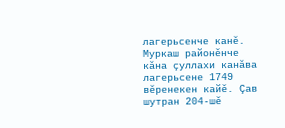лагерьсенче канĕ. Муркаш районĕнче кăна çуллахи канăва лагерьсене 1749 вĕренекен кайĕ. Çав шутран 204-шĕ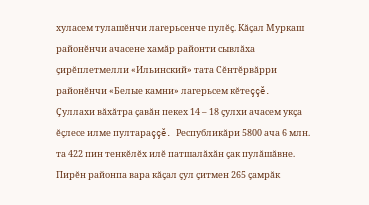хуласем тулашĕнчи лагерьсенче пулĕç. Кăçал Муркаш районĕнчи ачасене хамăр районти сывлăха çирĕплетмелли «Ильинский» тата Сĕнтĕрвăрри районĕнчи «Белые камни» лагерьсем кĕтеççĕ.
Çуллахи вăхăтра çавăн пекех 14 – 18 çулхи ачасем укçа ĕçлесе илме пултараççĕ. Республикăри 5800 ача 6 млн. та 422 пин тенкĕлĕх илĕ патшалăхăн çак пулăшăвне. Пирĕн районпа вара кăçал çул çитмен 265 çамрăк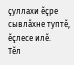çуллахи ĕçре сывлăхне туптĕ, ĕçлесе илĕ.
Тĕл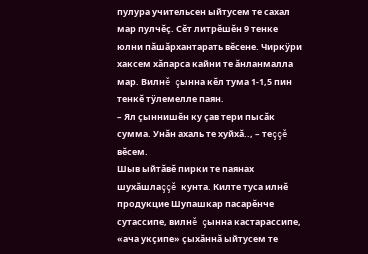пулура учительсен ыйтусем те сахал мар пулчĕç. Сĕт литрĕшĕн 9 тенке юлни пăшăрхантарать вĕсене. Чиркÿри хаксем хăпарса кайни те ăнланмалла мар. Вилнĕ çынна кĕл тума 1-1,5 пин тенкĕ тÿлемелле паян.
– Ял çыннишĕн ку çав тери пысăк сумма. Унăн ахаль те хуйхă.., – теççĕ вĕсем.
Шыв ыйтăвĕ пирки те паянах шухăшлаççĕ кунта. Килте туса илнĕ продукцие Шупашкар пасарĕнче сутассипе, вилнĕ çынна кастарассипе, «ача укçипе» çыхăннă ыйтусем те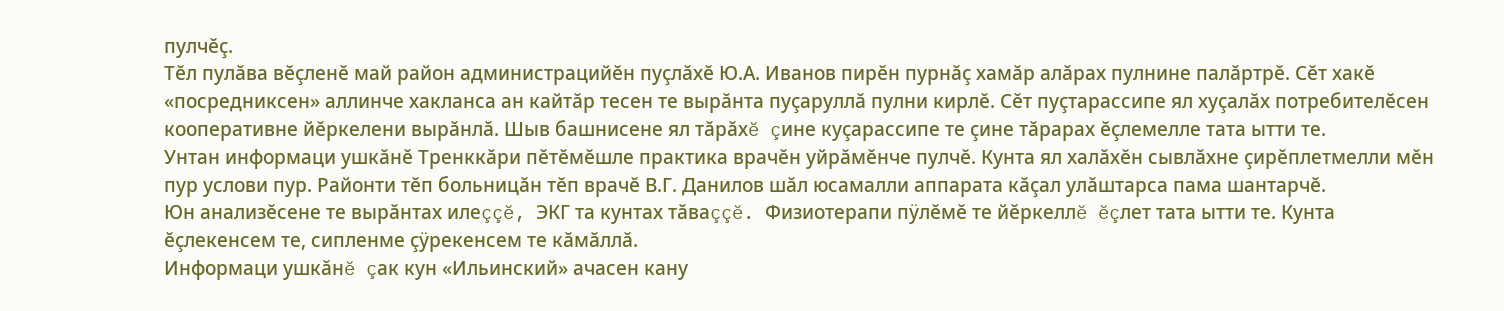пулчĕç.
Тĕл пулăва вĕçленĕ май район администрацийĕн пуçлăхĕ Ю.А. Иванов пирĕн пурнăç хамăр алăрах пулнине палăртрĕ. Сĕт хакĕ «посредниксен» аллинче хакланса ан кайтăр тесен те вырăнта пуçаруллă пулни кирлĕ. Сĕт пуçтарассипе ял хуçалăх потребителĕсен кооперативне йĕркелени вырăнлă. Шыв башнисене ял тăрăхĕ çине куçарассипе те çине тăрарах ĕçлемелле тата ытти те.
Унтан информаци ушкăнĕ Тренккăри пĕтĕмĕшле практика врачĕн уйрăмĕнче пулчĕ. Кунта ял халăхĕн сывлăхне çирĕплетмелли мĕн пур услови пур. Районти тĕп больницăн тĕп врачĕ В.Г. Данилов шăл юсамалли аппарата кăçал улăштарса пама шантарчĕ.
Юн анализĕсене те вырăнтах илеççĕ, ЭКГ та кунтах тăваççĕ. Физиотерапи пÿлĕмĕ те йĕркеллĕ ĕçлет тата ытти те. Кунта ĕçлекенсем те, сипленме çÿрекенсем те кăмăллă.
Информаци ушкăнĕ çак кун «Ильинский» ачасен кану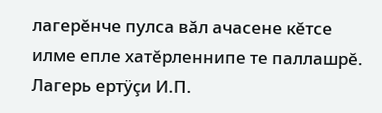лагерĕнче пулса вăл ачасене кĕтсе илме епле хатĕрленнипе те паллашрĕ. Лагерь ертÿçи И.П.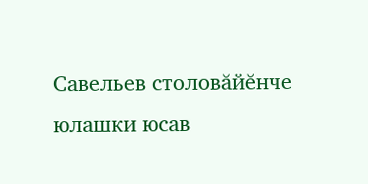Савельев столовăйĕнче юлашки юсав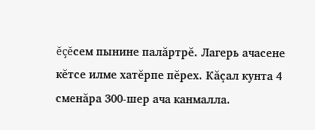ĕçĕсем пынине палăртрĕ. Лагерь ачасене кĕтсе илме хатĕрпе пĕрех. Кăçал кунта 4 сменăра 300-шер ача канмалла.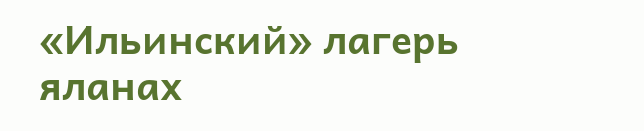«Ильинский» лагерь яланах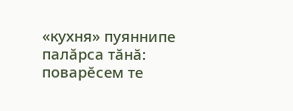«кухня» пуяннипе палăрса тăнă: поварĕсем те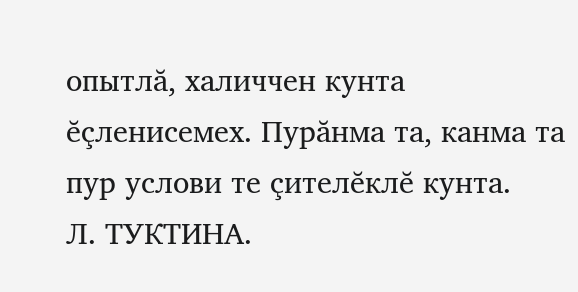опытлă, халиччен кунта ĕçленисемех. Пурăнма та, канма та пур услови те çителĕклĕ кунта.
Л. ТУКТИНА.